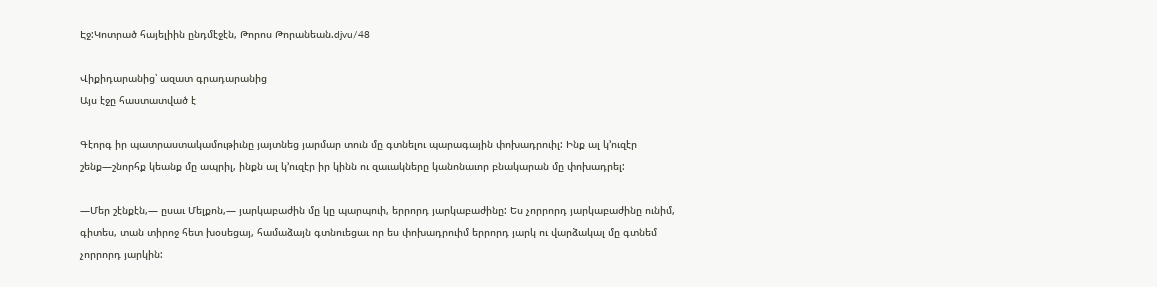Էջ:Կոտրած հայելիին ընդմէջէն, Թորոս Թորանեան.djvu/48

Վիքիդարանից՝ ազատ գրադարանից
Այս էջը հաստատված է

Գէորգ իր պատրաստակամութիւնը յայտնեց յարմար տուն մը գտնելու պարագային փոխադրուիլ: Ինք ալ կ՚ուզէր շենք—շնորհք կեանք մը ապրիլ, ինքն ալ կ՚ուզէր իր կինն ու զաւակները կանոնաւոր բնակարան մը փոխադրել:

—Մեր շէնքէն,— ըսաւ Մելքոն,— յարկաբաժին մը կը պարպուի, երրորդ յարկաբաժինը: Ես չորրորդ յարկաբաժինը ունիմ, գիտես, տան տիրոջ հետ խօսեցայ, համաձայն գտնուեցաւ որ ես փոխադրուիմ երրորդ յարկ ու վարձակալ մը գտնեմ չորրորդ յարկին: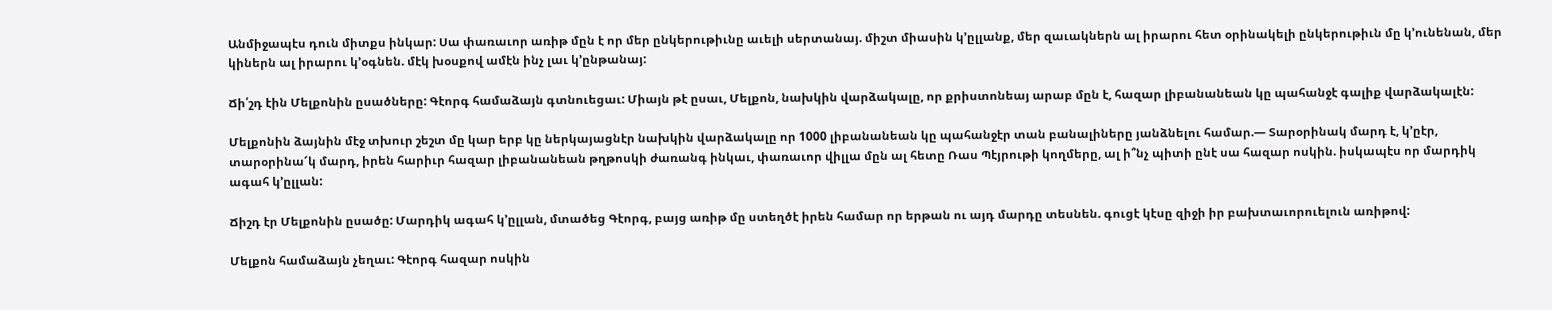Անմիջապէս դուն միտքս ինկար: Սա փառաւոր առիթ մըն է որ մեր ընկերութիւնը աւելի սերտանայ. միշտ միասին կ՚ըլլանք, մեր զաւակներն ալ իրարու հետ օրինակելի ընկերութիւն մը կ՚ունենան, մեր կիներն ալ իրարու կ՚օգնեն. մէկ խօսքով ամէն ինչ լաւ կ՚ընթանայ:

Ճի՛շդ էին Մելքոնին ըսածները: Գէորգ համաձայն գտնուեցաւ: Միայն թէ ըսաւ, Մելքոն, նախկին վարձակալը, որ քրիստոնեայ արաբ մըն է, հազար լիբանանեան կը պահանջէ գալիք վարձակալէն:

Մելքոնին ձայնին մէջ տխուր շեշտ մը կար երբ կը ներկայացնէր նախկին վարձակալը որ 1000 լիբանանեան կը պահանջէր տան բանալիները յանձնելու համար.— Տարօրինակ մարդ է, կ՚ըէր, տարօրինա՜կ մարդ, իրեն հարիւր հազար լիբանանեան թղթոսկի ժառանգ ինկաւ, փառաւոր վիլլա մըն ալ հետը Ռաս Պէյրութի կողմերը, ալ ի՞նչ պիտի ընէ սա հազար ոսկին. իսկապէս որ մարդիկ ագահ կ՚ըլլան:

Ճիշդ էր Մելքոնին ըսածը: Մարդիկ ագահ կ՚ըլլան, մտածեց Գէորգ, բայց առիթ մը ստեղծէ իրեն համար որ երթան ու այդ մարդը տեսնեն. գուցէ կէսը զիջի իր բախտաւորուելուն առիթով:

Մելքոն համաձայն չեղաւ: Գէորգ հազար ոսկին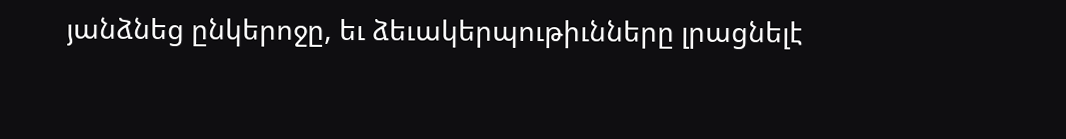յանձնեց ընկերոջը, եւ ձեւակերպութիւնները լրացնելէ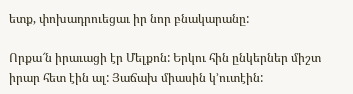ետք, փոխադրուեցաւ իր նոր բնակարանը:

Որքա՜ն իրաւացի էր Մելքոն: Երկու հին ընկերներ միշտ իրար հետ էին ալ: Յաճախ միասին կ՚ուտէին: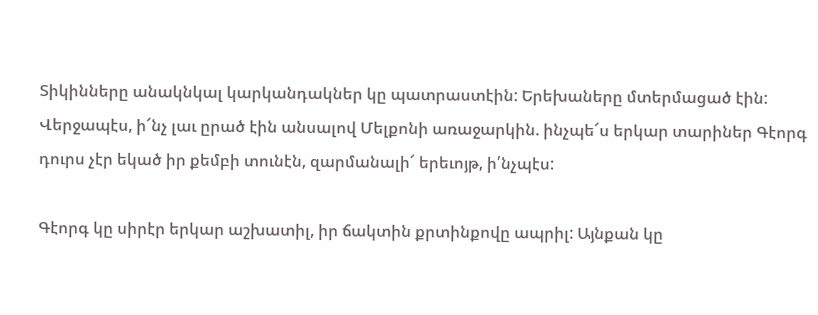Տիկինները անակնկալ կարկանդակներ կը պատրաստէին: Երեխաները մտերմացած էին: Վերջապէս, ի՜նչ լաւ ըրած էին անսալով Մելքոնի առաջարկին. ինչպե՜ս երկար տարիներ Գէորգ դուրս չէր եկած իր քեմբի տունէն, զարմանալի՜ երեւոյթ, ի՛նչպէս:

Գէորգ կը սիրէր երկար աշխատիլ, իր ճակտին քրտինքովը ապրիլ: Այնքան կը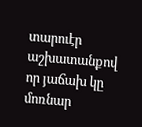տարուէր աշխատանքով որ յաճախ կը մոռնար